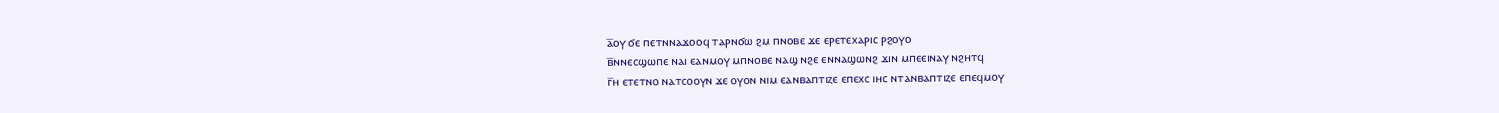ⲁ̅ⲟⲩ ϭⲉ ⲡⲉⲧⲛⲛⲁϫⲟⲟϥ ⲧⲁⲣⲛϭⲱ ϩⲙ ⲡⲛⲟⲃⲉ ϫⲉ ⲉⲣⲉⲧⲉⲭⲁⲣⲓⲥ ⲣϩⲟⲩⲟ
ⲃ̅ⲛⲛⲉⲥϣⲱⲡⲉ ⲛⲁⲓ ⲉⲁⲛⲙⲟⲩ ⲙⲡⲛⲟⲃⲉ ⲛⲁϣ ⲛϩⲉ ⲉⲛⲛⲁϣⲱⲛϩ ϫⲓⲛ ⲙⲡⲉⲉⲓⲛⲁⲩ ⲛϩⲏⲧϥ
ⲅ̅ⲏ ⲉⲧⲉⲧⲛⲟ ⲛⲁⲧⲥⲟⲟⲩⲛ ϫⲉ ⲟⲩⲟⲛ ⲛⲓⲙ ⲉⲁⲛⲃⲁⲡⲧⲓⲍⲉ ⲉⲡⲉⲭⲥ ⲓⲏⲥ ⲛⲧⲁⲛⲃⲁⲡⲧⲓⲍⲉ ⲉⲡⲉϥⲙⲟⲩ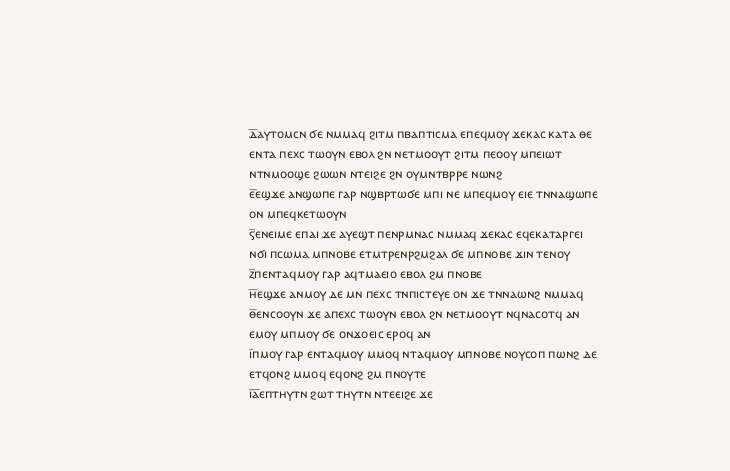ⲇ̅ⲁⲩⲧⲟⲙⲥⲛ ϭⲉ ⲛⲙⲙⲁϥ ϩⲓⲧⲙ ⲡⲃⲁⲡⲧⲓⲥⲙⲁ ⲉⲡⲉϥⲙⲟⲩ ϫⲉⲕⲁⲥ ⲕⲁⲧⲁ ⲑⲉ ⲉⲛⲧⲁ ⲡⲉⲭⲥ ⲧⲱⲟⲩⲛ ⲉⲃⲟⲗ ϩⲛ ⲛⲉⲧⲙⲟⲟⲩⲧ ϩⲓⲧⲙ ⲡⲉⲟⲟⲩ ⲙⲡⲉⲓⲱⲧ ⲛⲧⲛⲙⲟⲟϣⲉ ϩⲱⲱⲛ ⲛⲧⲉⲓϩⲉ ϩⲛ ⲟⲩⲙⲛⲧⲃⲣⲣⲉ ⲛⲱⲛϩ
ⲉ̅ⲉϣϫⲉ ⲁⲛϣⲱⲡⲉ ⲅⲁⲣ ⲛϣⲃⲣⲧⲱϭⲉ ⲙⲡⲓ ⲛⲉ ⲙⲡⲉϥⲙⲟⲩ ⲉⲓⲉ ⲧⲛⲛⲁϣⲱⲡⲉ ⲟⲛ ⲙⲡⲉϥⲕⲉⲧⲱⲟⲩⲛ
ⲋ̅ⲉⲛⲉⲓⲙⲉ ⲉⲡⲁⲓ ϫⲉ ⲁⲩⲉϣⲧ ⲡⲉⲛⲣⲙⲛⲁⲥ ⲛⲙⲙⲁϥ ϫⲉⲕⲁⲥ ⲉϥⲉⲕⲁⲧⲁⲣⲅⲉⲓ ⲛϭⲓ ⲡⲥⲱⲙⲁ ⲙⲡⲛⲟⲃⲉ ⲉⲧⲙⲧⲣⲉⲛⲣϩⲙϩⲁⲗ ϭⲉ ⲙⲡⲛⲟⲃⲉ ϫⲓⲛ ⲧⲉⲛⲟⲩ
ⲍ̅ⲡⲉⲛⲧⲁϥⲙⲟⲩ ⲅⲁⲣ ⲁϥⲧⲙⲁⲉⲓⲟ ⲉⲃⲟⲗ ϩⲙ ⲡⲛⲟⲃⲉ
ⲏ̅ⲉϣϫⲉ ⲁⲛⲙⲟⲩ ⲇⲉ ⲙⲛ ⲡⲉⲭⲥ ⲧⲛⲡⲓⲥⲧⲉⲩⲉ ⲟⲛ ϫⲉ ⲧⲛⲛⲁⲱⲛϩ ⲛⲙⲙⲁϥ
ⲑ̅ⲉⲛⲥⲟⲟⲩⲛ ϫⲉ ⲁⲡⲉⲭⲥ ⲧⲱⲟⲩⲛ ⲉⲃⲟⲗ ϩⲛ ⲛⲉⲧⲙⲟⲟⲩⲧ ⲛϥⲛⲁⲥⲟⲧϥ ⲁⲛ ⲉⲙⲟⲩ ⲙⲡⲙⲟⲩ ϭⲉ ⲟⲛϫⲟⲉⲓⲥ ⲉⲣⲟϥ ⲁⲛ
ⲓ̅ⲡⲙⲟⲩ ⲅⲁⲣ ⲉⲛⲧⲁϥⲙⲟⲩ ⲙⲙⲟϥ ⲛⲧⲁϥⲙⲟⲩ ⲙⲡⲛⲟⲃⲉ ⲛⲟⲩⲥⲟⲡ ⲡⲱⲛϩ ⲇⲉ ⲉⲧϥⲟⲛϩ ⲙⲙⲟϥ ⲉϥⲟⲛϩ ϩⲙ ⲡⲛⲟⲩⲧⲉ
ⲓ̅ⲁ̅ⲉⲡⲧⲏⲩⲧⲛ ϩⲱⲧ ⲧⲏⲩⲧⲛ ⲛⲧⲉⲉⲓϩⲉ ϫⲉ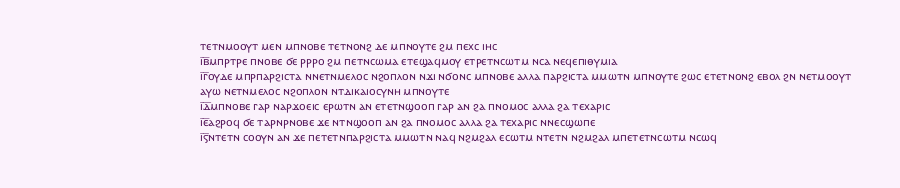ⲧⲉⲧⲛⲙⲟⲟⲩⲧ ⲙⲉⲛ ⲙⲡⲛⲟⲃⲉ ⲧⲉⲧⲛⲟⲛϩ ⲇⲉ ⲙⲡⲛⲟⲩⲧⲉ ϩⲙ ⲡⲉⲭⲥ ⲓⲏⲥ
ⲓ̅ⲃ̅ⲙⲡⲣⲧⲣⲉ ⲡⲛⲟⲃⲉ ϭⲉ ⲣⲣⲣⲟ ϩⲙ ⲡⲉⲧⲛⲥⲱⲙⲁ ⲉⲧⲉϣⲁϥⲙⲟⲩ ⲉⲧⲣⲉⲧⲛⲥⲱⲧⲙ ⲛⲥⲁ ⲛⲉϥⲉⲡⲓⲑⲩⲙⲓⲁ
ⲓ̅ⲅ̅ⲟⲩⲇⲉ ⲙⲡⲣⲡⲁⲣϩⲓⲥⲧⲁ ⲛⲛⲉⲧⲛⲙⲉⲗⲟⲥ ⲛϩⲟⲡⲗⲟⲛ ⲛϫⲓ ⲛϭⲟⲛⲥ ⲙⲡⲛⲟⲃⲉ ⲁⲗⲗⲁ ⲡⲁⲣϩⲓⲥⲧⲁ ⲙⲙⲱⲧⲛ ⲙⲡⲛⲟⲩⲧⲉ ϩⲱⲥ ⲉⲧⲉⲧⲛⲟⲛϩ ⲉⲃⲟⲗ ϩⲛ ⲛⲉⲧⲙⲟⲟⲩⲧ ⲁⲩⲱ ⲛⲉⲧⲛⲙⲉⲗⲟⲥ ⲛϩⲟⲡⲗⲟⲛ ⲛⲧⲇⲓⲕⲁⲓⲟⲥⲩⲛⲏ ⲙⲡⲛⲟⲩⲧⲉ
ⲓ̅ⲇ̅ⲙⲡⲛⲟⲃⲉ ⲅⲁⲣ ⲛⲁⲣϫⲟⲉⲓⲥ ⲉⲣⲱⲧⲛ ⲁⲛ ⲉⲧⲉⲧⲛϣⲟⲟⲡ ⲅⲁⲣ ⲁⲛ ϩⲁ ⲡⲛⲟⲙⲟⲥ ⲁⲗⲗⲁ ϩⲁ ⲧⲉⲭⲁⲣⲓⲥ
ⲓ̅ⲉ̅ⲁϩⲣⲟϥ ϭⲉ ⲧⲁⲣⲛⲣⲛⲟⲃⲉ ϫⲉ ⲛⲧⲛϣⲟⲟⲡ ⲁⲛ ϩⲁ ⲡⲛⲟⲙⲟⲥ ⲁⲗⲗⲁ ϩⲁ ⲧⲉⲭⲁⲣⲓⲥ ⲛⲛⲉⲥϣⲱⲡⲉ
ⲓ̅ⲋ̅ⲛⲧⲉⲧⲛ ⲥⲟⲟⲩⲛ ⲁⲛ ϫⲉ ⲡⲉⲧⲉⲧⲛⲡⲁⲣϩⲓⲥⲧⲁ ⲙⲙⲱⲧⲛ ⲛⲁϥ ⲛϩⲙϩⲁⲗ ⲉⲥⲱⲧⲙ ⲛⲧⲉⲧⲛ ⲛϩⲙϩⲁⲗ ⲙⲡⲉⲧⲉⲧⲛⲥⲱⲧⲙ ⲛⲥⲱϥ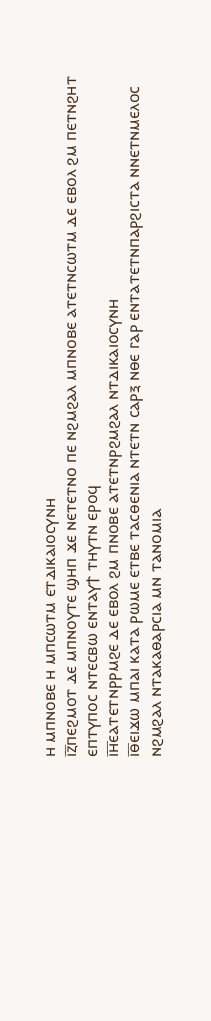ⲏ ⲙⲡⲛⲟⲃⲉ ⲏ ⲙⲡⲥⲱⲧⲙ ⲉⲧⲇⲓⲕⲁⲓⲟⲥⲩⲛⲏ
ⲓ̅ⲍ̅ⲡⲉϩⲙⲟⲧ ⲇⲉ ⲙⲡⲛⲟⲩⲧⲉ ϣⲏⲡ ϫⲉ ⲛⲉⲧⲉⲧⲛⲟ ⲡⲉ ⲛϩⲙϩⲁⲗ ⲙⲡⲛⲟⲃⲉ ⲁⲧⲉⲧⲛⲥⲱⲧⲙ ⲇⲉ ⲉⲃⲟⲗ ϩⲙ ⲡⲉⲧⲛϩⲏⲧ ⲉⲡⲧⲩⲡⲟⲥ ⲛⲧⲉⲥⲃⲱ ⲉⲛⲧⲁⲩϯ ⲧⲏⲩⲧⲛ ⲉⲣⲟϥ
ⲓ̅ⲏ̅ⲉⲁⲧⲉⲧⲛⲣⲣⲙϩⲉ ⲇⲉ ⲉⲃⲟⲗ ϩⲙ ⲡⲛⲟⲃⲉ ⲁⲧⲉⲧⲛⲣϩⲙϩⲁⲗ ⲛⲧⲇⲓⲕⲁⲓⲟⲥⲩⲛⲏ
ⲓ̅ⲑ̅ⲉⲓϫⲱ ⲙⲡⲁⲓ ⲕⲁⲧⲁ ⲣⲱⲙⲉ ⲉⲧⲃⲉ ⲧⲁⲥⲑⲉⲛⲓⲁ ⲛⲧⲉⲧⲛ ⲥⲁⲣⲝ ⲛⲑⲉ ⲅⲁⲣ ⲉⲛⲧⲁⲧⲉⲧⲛⲡⲁⲣϩⲓⲥⲧⲁ ⲛⲛⲉⲧⲛⲙⲉⲗⲟⲥ ⲛϩⲙϩⲁⲗ ⲛⲧⲁⲕⲁⲑⲁⲣⲥⲓⲁ ⲙⲛ ⲧⲁⲛⲟⲙⲓⲁ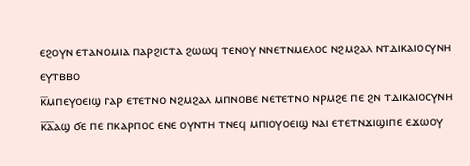ⲉϩⲟⲩⲛ ⲉⲧⲁⲛⲟⲙⲓⲁ ⲡⲁⲣϩⲓⲥⲧⲁ ϩⲱⲱϥ ⲧⲉⲛⲟⲩ ⲛⲛⲉⲧⲛⲙⲉⲗⲟⲥ ⲛϩⲙϩⲁⲗ ⲛⲧⲇⲓⲕⲁⲓⲟⲥⲩⲛⲏ ⲉⲩⲧⲃⲃⲟ
ⲕ̅ⲙⲡⲉⲩⲟⲉⲓϣ ⲅⲁⲣ ⲉⲧⲉⲧⲛⲟ ⲛϩⲙϩⲁⲗ ⲙⲡⲛⲟⲃⲉ ⲛⲉⲧⲉⲧⲛⲟ ⲛⲣⲙϩⲉ ⲡⲉ ϩⲛ ⲧⲇⲓⲕⲁⲓⲟⲥⲩⲛⲏ
ⲕ̅ⲁ̅ⲁϣ ϭⲉ ⲡⲉ ⲡⲕⲁⲣⲡⲟⲥ ⲉⲛⲉ ⲟⲩⲛⲧⲏ ⲧⲛⲉϥ ⲙⲡⲓⲟⲩⲟⲉⲓϣ ⲛⲁⲓ ⲉⲧⲉⲧⲛϫⲓϣⲓⲡⲉ ⲉϫⲱⲟⲩ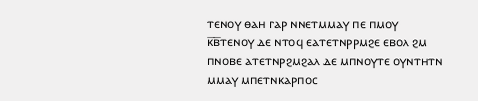ⲧⲉⲛⲟⲩ ⲑⲁⲏ ⲅⲁⲣ ⲛⲛⲉⲧⲙⲙⲁⲩ ⲡⲉ ⲡⲙⲟⲩ
ⲕ̅ⲃ̅ⲧⲉⲛⲟⲩ ⲇⲉ ⲛⲧⲟϥ ⲉⲁⲧⲉⲧⲛⲣⲣⲙϩⲉ ⲉⲃⲟⲗ ϩⲙ ⲡⲛⲟⲃⲉ ⲁⲧⲉⲧⲛⲣϩⲙϩⲁⲗ ⲇⲉ ⲙⲡⲛⲟⲩⲧⲉ ⲟⲩⲛⲧⲏⲧⲛ ⲙⲙⲁⲩ ⲙⲡⲉⲧⲛⲕⲁⲣⲡⲟⲥ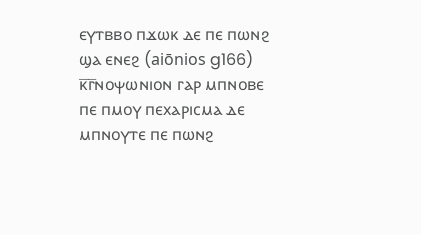ⲉⲩⲧⲃⲃⲟ ⲡϫⲱⲕ ⲇⲉ ⲡⲉ ⲡⲱⲛϩ ϣⲁ ⲉⲛⲉϩ (aiōnios g166)
ⲕ̅ⲅ̅ⲛⲟⲯⲱⲛⲓⲟⲛ ⲅⲁⲣ ⲙⲡⲛⲟⲃⲉ ⲡⲉ ⲡⲙⲟⲩ ⲡⲉⲭⲁⲣⲓⲥⲙⲁ ⲇⲉ ⲙⲡⲛⲟⲩⲧⲉ ⲡⲉ ⲡⲱⲛϩ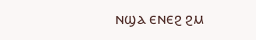ⲛϣⲁ ⲉⲛⲉϩ ϩⲙ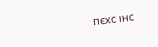ⲡⲉⲭⲥ ⲓⲏⲥ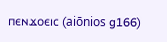ⲡⲉⲛϫⲟⲉⲓⲥ (aiōnios g166)